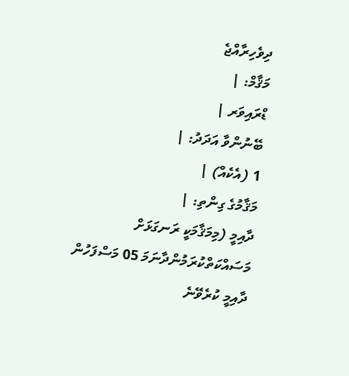ދިވެހިރާއްޖެ
މަޤާމް: |
ޑްރައިވަރ |
ބޭނުންވާ އަދަދު: |
1 (އެކެއް) |
މަޤާމުގެ ގިންތި: |
ދާއިމީ (މިމަޤާމަކީ ރަނގަޅަށް މަސައްކަތްކުރަމުންދާނަމަ 05 މަސްފަހުން ދާއިމީ ކުރެވޭނެ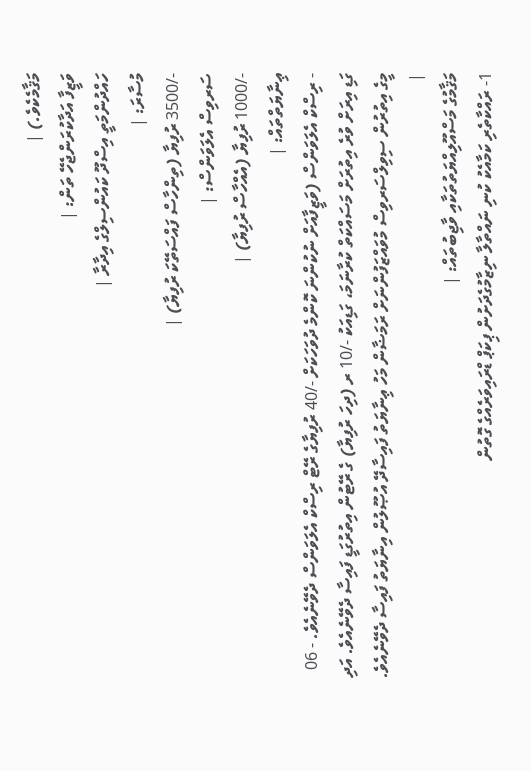މަޤާމެކެވެ.) |
ވަޒީފާ އަދާކުރަންޖެހޭ ތަން: |
ހައްދުންމަތީ އިސްދޫ ކައުންސިލްގެ އިދާރާ |
މުސާރަ: |
-/3500 ރުފިޔާ (ތިންހާސް ފައްސަތޭކަ ރުފިޔާ) |
ސަރވިސް އެލަވަންސް: |
-/1000 ރުފިޔާ (އެއްހާސް ރުފިޔާ) |
ޢިނާޔަތްތައް: |
- ރިސްކް އެލަވަންސް (ވަޒީފާއަށް ނުކުންނަ ކޮންމެ ދުވަހަކަށް -/40 ރުފިޔާގެ ރޭޓް ރިސްކް އެލަވަންސް ދެވޭނެއެވެ. - 06 ގަޑި އިރަށް ވުރެ އިތުރަށް މަސައްކަތް ކުރާނަމަ، ގަޑިއަކު -/10 ރ (ދިހަ ރުފިޔާ) ގެ ރޭޓުން އިތުރުގަޑީ ފައިސާ ދެވޭނެއެވެ. އަދި މީގެ އިތުރުން ސިވިލްސަރވިސް މުވައްޒަފުންނަށް ރަމަޟާން މަހު ޢިނާޔަތު ފައިސާދޭ އުޞޫލުން އިނާޔަތު ފައިސާ ދެވޭނެއެވެ. |
މަޤާމުގެ މަސްއޫލިއްޔަތުތަކާއި ވާޖިބުތައް: |
1- ރައްކާތެރި ކަމާއެކު ކުނި ނައްތާލާ ނިޒާމުގެދަށުން ޕިކަޕް ޑްރައިވަރެއްގެ ގޮތުން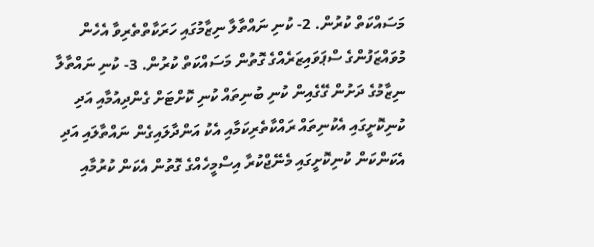މަސައްކަތް ކުރުން. 2- ކުނި ނައްތާލާ ނިޒާމުގައި ހަރަކާތްތެރިވާ އެހެން މުވައްޒަފުންގެ ސްޕަވައިޒަރެއްގެ ގޮތުން މަސައްކަތް ކުރުން. 3- ކުނި ނައްތާލާ ނިޒާމުގެ ދަށުން ގޭގެއިން ކުނި ބުނިތައް ކުނި ކޮށްޓަށް ގެންދިއުމާއި އަދި ކުނިކޮށީގައި އެކުނިތައް ރައްކާތެރިކަމާއި އެކު އަންދާލައިގެން ނައްތާލައި އަދި އެކަންކަން ކުނިކޮށީގައި މެނޭޖްކުރާ އިސްމީހެއްގެ ގޮތުން އެކަން ކުރުމާއި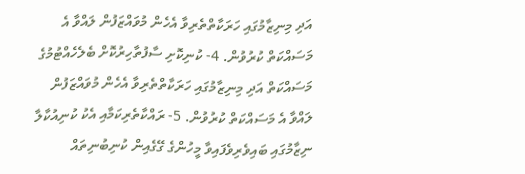އަދި މިނިޒާމުގައި ހަރަކާތްތެރިވާ އެހެން މުވައްޒަފުން ލައްވާ އެ މަސައްކަތް ކުރުވުން. 4- ކުނިކޮށި ސާފުތާހިރުކޮށް ބެލެހެއްޓުމުގެ މަސައްކަތް އަދި މިނިޒާމުގައި ހަރަކާތްތެރިވާ އެހެން މުވައްޒަފުން ލައްވާ އެ މަސައްކަތް ކުރުވުން. 5- ރައްކާތެރިކަމާއި އެކު ކުނިއުކާލާ ނިޒާމުގައި ބައިވެރިވެފައިވާ މީހުންގެ ގޭގެއިން ކުނިބުނިތައް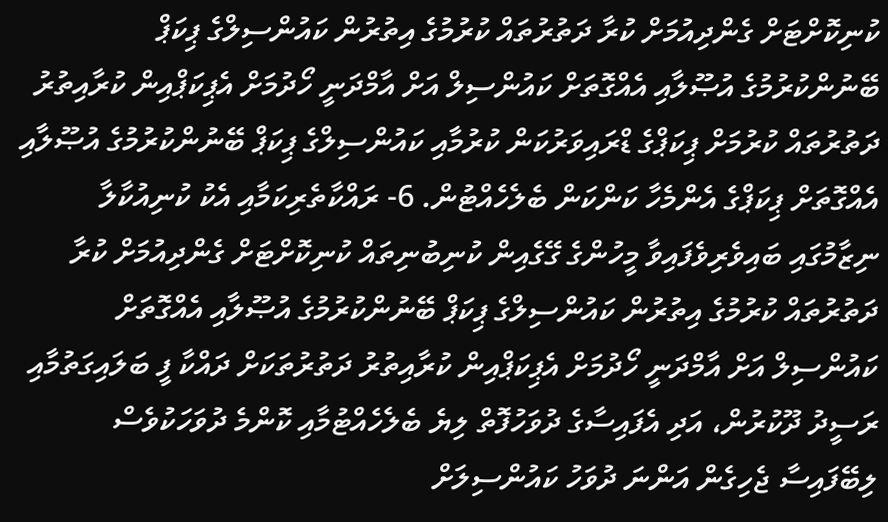ކުނިކޮށްޓަށް ގެންދިއުމަށް ކުރާ ދަތުރުތައް ކުރުމުގެ އިތުރުން ކައުންސިލްގެ ޕިކަޕް ބޭނުންކުރުމުގެ އުޞޫލާއި އެއްގޮތަށް ކައުންސިލް އަށް އާމްދަނީ ހޯދުމަށް އެޕިކަޕްއިން ކުރާއިތުރު ދަތުރުތައް ކުރުމަށް ޕިކަޕްގެ ޑްރައިވަރުކަން ކުރުމާއި ކައުންސިލްގެ ޕިކަޕް ބޭނުންކުރުމުގެ އުޞޫލާއި އެއްގޮތަށް ޕިކަޕްގެ އެންމެހާ ކަންކަން ބެލެހެއްޓުން. 6- ރައްކާތެރިކަމާއި އެކު ކުނިއުކާލާ ނިޒާމުގައި ބައިވެރިވެފައިވާ މީހުންގެ ގޭގެއިން ކުނިބުނިތައް ކުނިކޮށްޓަށް ގެންދިއުމަށް ކުރާ ދަތުރުތައް ކުރުމުގެ އިތުރުން ކައުންސިލްގެ ޕިކަޕް ބޭނުންކުރުމުގެ އުޞޫލާއި އެއްގޮތަށް ކައުންސިލް އަށް އާމްދަނީ ހޯދުމަށް އެޕިކަޕްއިން ކުރާއިތުރު ދަތުރުތަކަށް ދައްކާ ފީ ބަލައިގަތުމާއި ރަސީދު ދޫކުރުން، އަދި އެފައިސާގެ ދުވަހުފޮތް ލިޔެ ބެލެހެއްޓުމާއި ކޮންމެ ދުވަހަކުވެސް ލިބޭފައިސާ ޖެހިގެން އަންނަ ދުވަހު ކައުންސިލަށް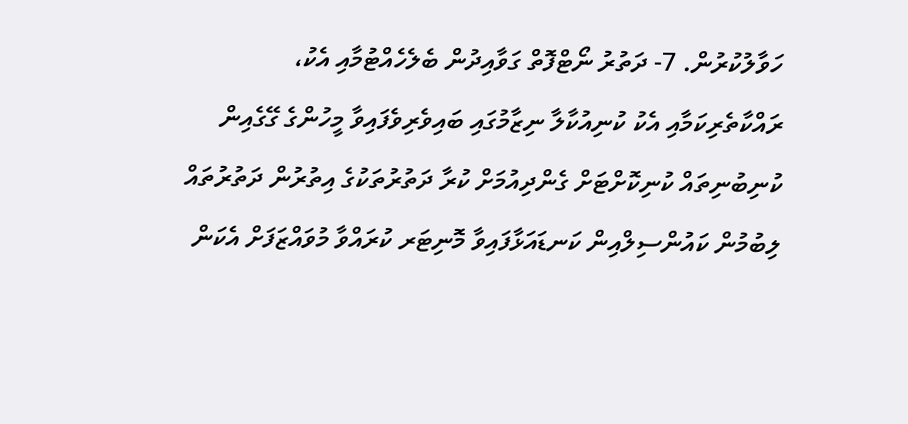ހަވާލުކުރުން. 7- ދަތުރު ނޯޓްފޮތް ގަވާއިދުން ބެލެހެއްޓުމާއި އެކު، ރައްކާތެރިކަމާއި އެކު ކުނިއުކާލާ ނިޒާމުގައި ބައިވެރިވެފައިވާ މީހުންގެ ގޭގެއިން ކުނިބުނިތައް ކުނިކޮށްޓަށް ގެންދިއުމަށް ކުރާ ދަތުރުތަކުގެ އިތުރުން ދަތުރުތައް ލިބުމުން ކައުންސިލްއިން ކަނޑައަޅާފައިވާ މޮނިޓަރ ކުރައްވާ މުވައްޒަފަށް އެކަން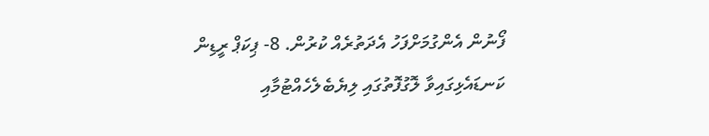ފޯނުން އެންގުމަށްފަހު އެދަތުރެއް ކުރުން. 8- ޕިކަޕް ރީޑިން ކަނޑައެޅިގައިވާ ލޮގުފޮތުގައި ލިޔެބެލެހެއްޓުމާއި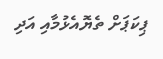ޕިކަޕަށް ތެޔޮއެޅުމާއި އަދި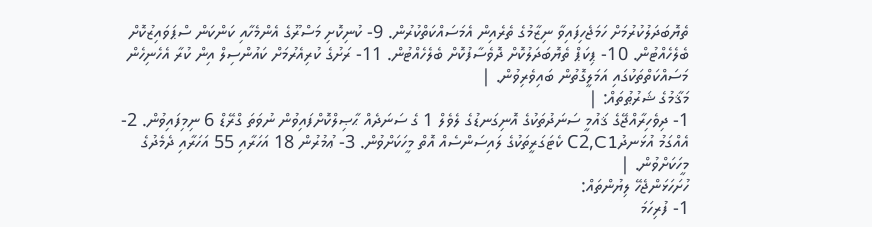ތެޔޮބަދަލުކުރުމަށް ހަމަޖެހިފައިވާ ނިޒާމުގެ ތެރެއިން އެމަސައްކަތްކުރުން. 9- ކުނިކޮށި މަސްރޫގެ އެންމެހާއި ކަންކަން ސްޕަވައިޒުކޮށް ބެލެހެއްޓުން. 10- ޕިކަޕް ތެޔޮބަދަލުކޮށް ދޮވެސާފުކޮށް ބެލެހެއްޓުން. 11- ރަށުގެ ކުރިއެރުމަށް ކައުންސިލް އިން ކުރާ އެހެނިހެން މަސައްކަތްތަކުގައި އަމަލީގޮތުން ބައިވެރިވުން. |
މަޤާމުގެ ޝަރުޠުތައް: |
1- ދިވެހިރާއްޖޭގެ ޤައުމީ ސަނަދުތަކުގެ އޮނިގަނޑުގެ ލެވެލް 1 ގެ ސަނަދެއް ޙާޞިލްކޮށްފައިވުން ނުވަތަ ގްރޭޑް 6 ނިމިފައިވުން. 2- އެއްގަމު އުޅަނދުC2,C1 ކެޓަގަރީތަކުގެ ލައިސަންސެއް އޮތް މީހަކަށްވުން. 3- ޢުމުރުން 18 އަހަރާއި 55 އަހަރާއި ދެމެދުގެ މީހަކަށްވުން. |
ހުށަހަޅަންޖެހޭ ލިޔުންތައް:
1- ފުރިހަމަ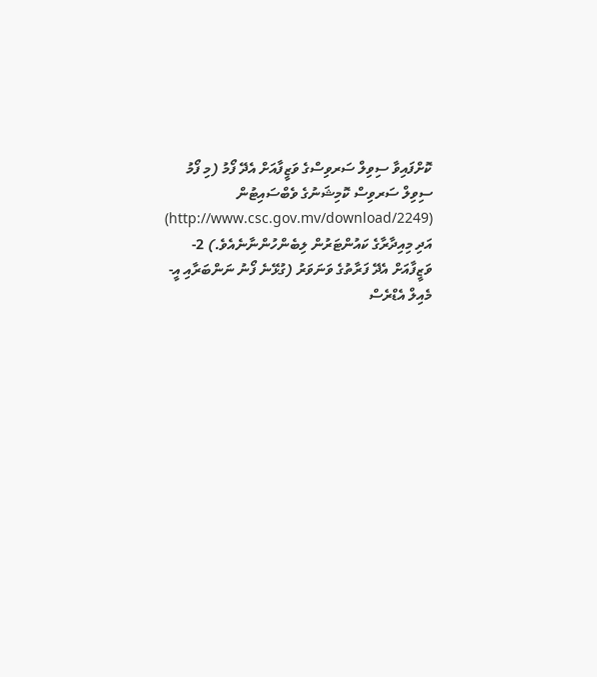ކޮށްފައިވާ ސިވިލް ސަރވިސްގެ ވަޒީފާއަށް އެދޭ ފޯމު (މި ފޯމު ސިވިލް ސަރވިސް ކޮމިޝަނުގެ ވެބްސައިޓުން (http://www.csc.gov.mv/download/2249) އަދި މިއިދާރާގެ ކައުންޓަރުން ލިބެންހުންނާނެއެވެ.) 2- ވަޒީފާއަށް އެދޭ ފަރާތުގެ ވަނަވަރު (ގުޅޭނެ ފޯނު ނަންބަރާއި އީ-މެއިލް އެޑްރެސް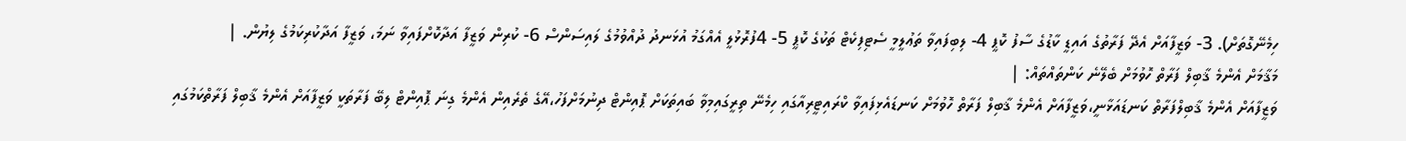ހިމެނޭގޮތަށް). 3- ވަޒީފާއަށް އެދޭ ފަރާތުގެ އައިޑީ ކާޑުގެ ސާފު ކޮޕީ 4- ލިބިފައިވާ ތަޢުލީމީ ސެޓިފިކެޓް ތަކުގެ ކޮޕީ 5- 4ފުރޮޅުލީ އެއްގަމު އުޅަނދު ދުއްވުމުގެ ލައިސަންސް 6- ކުރިން ވަޒީފާ އަދާކޮށްފައިވާ ނަމަ، ވަޒީފާ އަދާކުރިކަމުގެ ލިޔުން. |
މަޤާމަށް އެންމެ ޤާބިލް ފަރާތް ހޮވުމަށް ބެލޭނެ ކަންތައްތައް: |
ވަޒީފާއަށް އެންމެ ޤާބިލްފަރާތް ކަނޑައަޅާނީ،ވަޒީފާއަށް އެންމެ ޤާބިލް ފަރާތް ހޮވުމަށް ކަނޑައެޅިފައިވާ ކްރައިޓީރިއާގައި ހިމެނޭ ތިރީގައިމިވާ ބައިތަކަށް ޕޮއިންޓް ދިނުމަށްފަހު،އޭގެ ތެރެއިން އެންމެ ގިނަ ޕޮއިންޓް ލިބޭ ފަރާތަކީ ވަޒީފާއަށް އެންމެ ޤާބިލް ފަރާތްކަމުގައި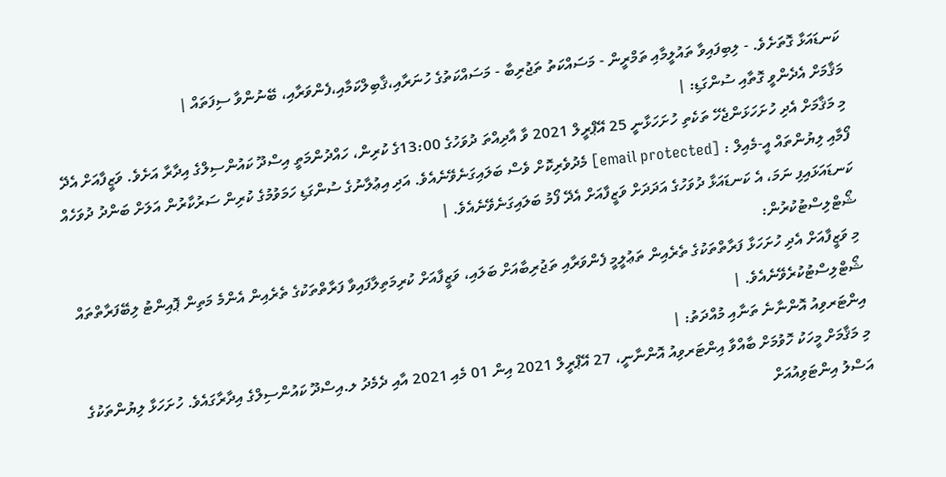ކަނޑައަޅާ ގޮތަށެވެ. - ލިބިފައިވާ ތައުލީމާއި ތަމްރީން - މަސައްކަތު ތަޖުރިބާ - މަސައްކަތުގެ ހުނަރާއި،ޤާބިލްކަމާއި،ފެންވަރާއި، ބޭނުންވާ ސިފަތައް |
މަޤާމަށް އެދެންވީ ގޮތާއި ސުންގަޑި: |
މި މަޤާމަށް އެދި ހުށަހަޅަންޖެހޭ ތަކެތި ހުށަހަޅާނީ 25 އޭޕްރީލް 2021 ވާ އާދިއްތަ ދުވަހުގެ 13:00ގެ ކުރިން، ހައްދުންމަތީ އިސްދޫ ކައުންސިލްގެ އިދާރާ އަށެވެ. ވަޒީފާއަށް އެދޭ ފޯމާއި ލިޔުންތައް އީ-މެއިލް : [email protected] މެދުވެރިކޮށް ވެސް ބަލައިގަނެވޭނެއެވެ. އަދި އިޢުލާނުގެ ސުންގަޑި ހަމަވުމުގެ ކުރިން ސަރުކާރުން އަލަށް ބަންދު ދުވަހެއް ކަނޑައަޅައިފި ނަމަ، އެ ކަނޑައަޅާ ދުވަހުގެ އަދަދަށް ވަޒީފާއަށް އެދޭ ފޯމު ބަލައިގަނެވޭނެއެވެ. |
ޝޯޓްލިސްޓުކުރުން:
މި ވަޒީފާއަށް އެދި ހުށަހަޅާ ފަރާތްތަކުގެ ތެރެއިން ތަޢުލީމީ ފެންވަރާއި ތަޖުރިބާއަށް ބަލައި، ވަޒީފާއަށް ކުރިމަތިލާފައިވާ ފަރާތްތަކުގެ ތެރެއިން އެންމެ މަތިން ޕޮއިންޓު ލިބޭފަރާތްތައް ޝޯޓްލިސްޓުކުރެވޭނެއެވެ. |
އިންޓަރވިއު އޮންނާނެ ތަނާއި މުއްދަތު: |
މި މަޤާމަށް މީހަކު ހޮވުމަށް ބާއްވާ އިންޓަރވިއު އޮންނާނީ، 27 އޭޕްރީލް 2021 އިން 01 މެއި 2021 އާއި ދެމެދު ލ.އިސްދޫ ކައުންސިލްގެ އިދާރާގައެވެ. ހުށަހަޅާ ލިޔުންތަކުގެ އަސްލު އިންޓަވިއުއަށް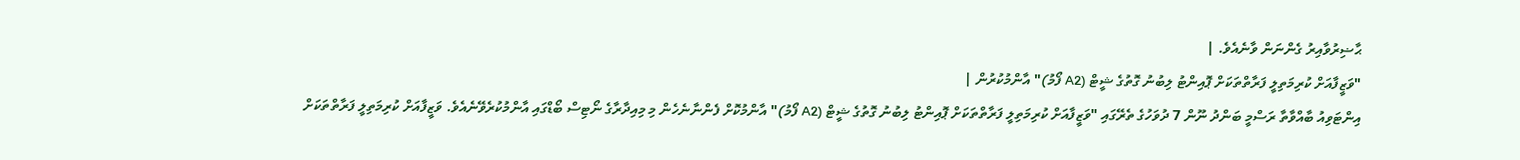ޙާޟިރުވާއިރު ގެންނަން ވާނެއެވެ. |
"ވަޒީފާއަށް ކުރިމަތިލީ ފަރާތްތަކަށް ޕޮއިންޓު ލިބުނު ގޮތުގެ ޝީޓް (A2 ފޯމު)" އާންމުކުރުން |
އިންޓަވިއު ބާއްވާތާ ރަސްމީ ބަންދު ނޫން 7 ދުވަހުގެ ތެރޭގައި "ވަޒީފާއަށް ކުރިމަތިލީ ފަރާތްތަކަށް ޕޮއިންޓު ލިބުނު ގޮތުގެ ޝީޓް (A2 ފޯމު)" އާންމުކޮށް ފެންނާނެހެން މި މިއިދާރާގެ ނޯޓިސް ބޯޑްގައި އާންމުކުރެވޭނެއެވެ. ވަޒީފާއަށް ކުރިމަތިލީ ފަރާތްތަކަށް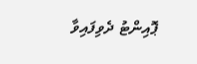ޕޮއިންޓު ދެވިފައިވާ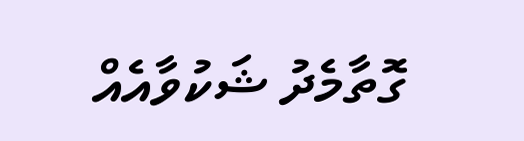ގޮތާމެދު ޝަކުވާއެއް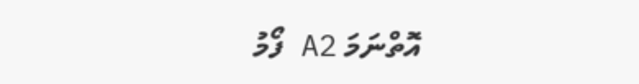އޮތްނަމަ A2 ފޯމު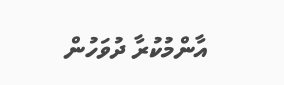އާންމުކުރާ ދުވަހުން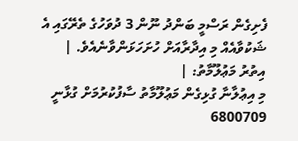ފެށިގެން ރަސްމީ ބަންދު ނޫން 3 ދުވަހުގެ ތެރޭގައި އެ ޝަކުވާއެއް މި އިދާރާއަށް ހުށަހަޅަންވާނެއެވެ. |
އިތުރު މަޢުލޫމާތު: |
މި އިޢުލާނާ ގުޅިގެން މަޢުލޫމާތު ސާފުކުރުމަށް ގުޅާނީ 6800709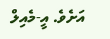އަށެވެ. އީ-މެއިލް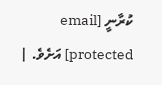ކުރާނީ [email protected] އަށެވެ. |